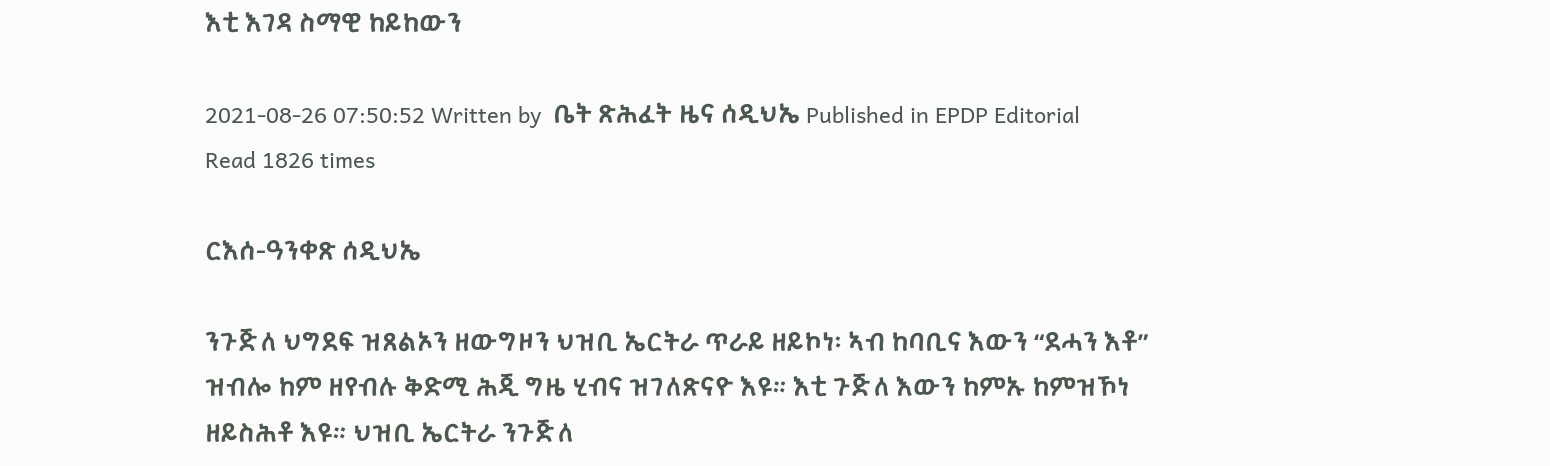እቲ እገዳ ስማዊ ከይከውን

2021-08-26 07:50:52 Written by  ቤት ጽሕፈት ዜና ሰዲህኤ Published in EPDP Editorial Read 1826 times

ርእሰ-ዓንቀጽ ሰዲህኤ

ንጉጅለ ህግደፍ ዝጸልኦን ዘውግዞን ህዝቢ ኤርትራ ጥራይ ዘይኮነ፡ ኣብ ከባቢና እውን “ደሓን እቶ” ዝብሎ ከም ዘየብሉ ቅድሚ ሕጂ ግዜ ሂብና ዝገለጽናዮ እዩ። እቲ ጉጅለ እውን ከምኡ ከምዝኾነ ዘይስሕቶ እዩ። ህዝቢ ኤርትራ ንጉጅለ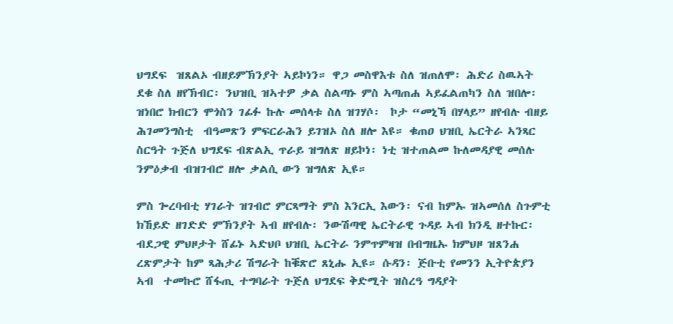ህግደፍ  ዝጸልኦ ብዘይምኽንያት ኣይኮነን። ዋጋ መስዋእቱ ስለ ዝጠለሞ፡ ሕድሪ ስዉኣት ደቁ ስለ ዘየኽብር፡ ንህዝቢ ዝኣተዎ ቃል ስልጣኑ ምስ ኣጣጠሐ ኣይፈልጠካን ስለ ዝበሎ፡ ዝነበሮ ክብርን ሞጎስን ገፊፉ ኩሉ መሰላቱ ስለ ዝገሃሶ፡  ኮታ “መኒኻ በሃላይ” ዘየብሉ ብዘይ ሕገመንግስቲ  ብዓመጽን ምፍርራሕን ይገዝኦ ስለ ዘሎ እዩ። ቁጠዐ ህዝቢ ኤርትራ ኣንጻር ስርዓት ጉጅለ ህግደፍ ብጽልኢ ጥራይ ዝግለጽ ዘይኮነ፡ ነቲ ዝተጠልመ ኩለመዳያዊ መሰሉ ንምዕቃብ ብዝገብሮ ዘሎ ቃልሲ ውን ዝግለጽ ኢዩ።

ምስ ጐረባብቲ ሃገራት ዝገብሮ ምርጻማት ምስ እንርኢ እውን፡ ናብ ከምኡ ዝኣመሰለ ስጉምቲ ክኸይድ ዘገድድ ምኽንያት ኣብ ዘየብሉ፡ ንውሽጣዊ ኤርትራዊ ጉዳይ ኣብ ክንዲ ዘተኩር፡ ብደጋዊ ምህዞታት ሸፊኑ ኣድህቦ ህዝቢ ኤርትራ ንምጥምዛዝ በብግዜኡ ክምህዞ ዝጸንሐ ረጽምታት ከም ጻሕታሪ ሽግራት ከቑጽሮ ጸኒሑ ኢዩ። ሱዳን፡ ጅቡቲ የመንን ኢትዮጵያን ኣብ  ተመኩሮ ሸፋጢ ተግባራት ጉጅለ ህግደፍ ቅድሚት ዝስረዓ ግዳያት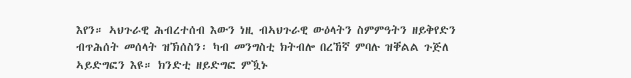እየን። ኣህጉራዊ ሕብረተሰብ እውን ነዚ ብኣህጉራዊ ውዕላትን ስምምዓትን ዘይቅየድን ብጥሕሰት መሰላት ዝኽሰስን፡ ካብ መንግስቲ ክትብሎ በረኸኛ ምባሉ ዝቐልል ጉጅለ ኣይድግፎን እዩ። ክንድቲ ዘይድግፎ ምዃኑ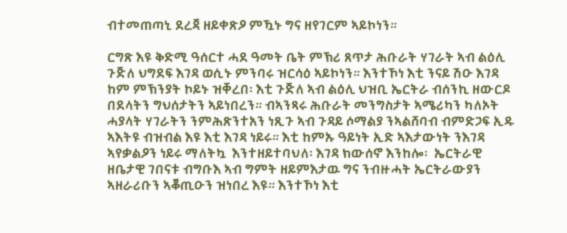ብተመጠጣኒ ደረጃ ዘይቀጽዖ ምዃኑ ግና ዘየገርም ኣይኮነን።

ርግጽ እዩ ቅድሚ ዓሰርተ ሓደ ዓመት ቤት ምኽሪ ጸጥታ ሕቡራት ሃገራት ኣብ ልዕሊ ጉጅለ ህግደፍ እገዳ ወሲኑ ምንባሩ ዝርሳዕ ኣይኮነን። እንተኾነ እቲ ንናይ ሽዑ እገዳ ከም ምኽንያት ኮይኑ ዝቐረበ፡ እቲ ጉጅለ ኣብ ልዕሊ ህዝቢ ኤርትራ ብሰንኪ ዘውርዶ በደላትን ግህሰታትን ኣይነበረን። ብኣንጻሩ ሕቡራት መንግስታት ኣሜሪካን ካለኦት ሓያላት ሃገራትን ንምሕጽንተአን ነጺጉ ኣብ ጉዳይ ሶማልያ ንኣልሸባብ ብምድጋፍ ኢዱ ኣእትዩ ብዝብል እዩ እቲ እገዳ ነይሩ። እቲ ከምኡ ዓይነት ኢድ ኣእታውነት ንእገዳ ኣየቃልዖን ነይሩ ማለትኳ  እንተዘይተባህለ፡ እገዳ ክውሰኖ እንከሎ፡  ኤርትራዊ ዘቤታዊ ገበናቱ ብግቡእ ኣብ ግምት ዘይምእታዉ ግና ንብዙሓት ኤርትራውያን ኣዘራሪቡን ኣቖጢዑን ዝነበረ እዩ። እንተኾነ እቲ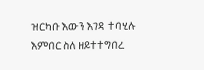ዝርካቡ እውን እገዳ  ተባሂሉ እምበር ስለ ዘይተተግበረ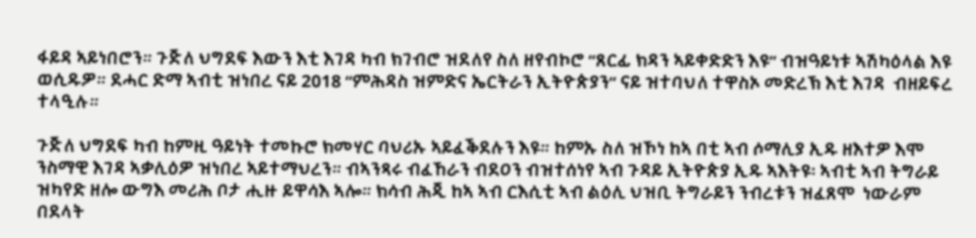ፋይዳ ኣይነበሮን። ጉጅለ ህግደፍ እውን እቲ እገዳ ካብ ክገብሮ ዝደለየ ስለ ዘየብኮሮ “ጸርፊ ክዳን ኣይቀድድን እዩ” ብዝዓይነቱ ኣሽካዕላል እዩ ወሲዱዎ። ደሓር ድማ ኣብቲ ዝነበረ ናይ 2018 “ምሕዳስ ዝምድና ኤርትራን ኢትዮጵያን” ናይ ዝተባህለ ተዋስኦ መድረኽ እቲ እገዳ  ብዘይፍረ ተላዒሉ።

ጉጅለ ህግደፍ ካብ ከምዚ ዓይነት ተመኩሮ ክመሃር ባህሪኡ ኣይፈቕደሉን እዩ። ከምኡ ስለ ዝኾነ ከኣ በቲ ኣብ ሶማሊያ ኢዱ ዘእተዎ እሞ ንስማዊ እገዳ ኣቃሊዕዎ ዝነበረ ኣይተማህረን። ብኣንጻሩ ብፈኸራን ብደዐን ብዝተሰነየ ኣብ ጉዳይ ኢትዮጵያ ኢዱ ኣእትዩ፡ ኣብቲ ኣብ ትግራይ ዝካየድ ዘሎ ውግእ መሪሕ ቦታ ሒዙ ይዋሳእ ኣሎ። ክሳብ ሕጂ ከኣ ኣብ ርእሲቲ ኣብ ልዕሊ ህዝቢ ትግራይን ንብረቱን ዝፈጸሞ  ነውራም  በደላት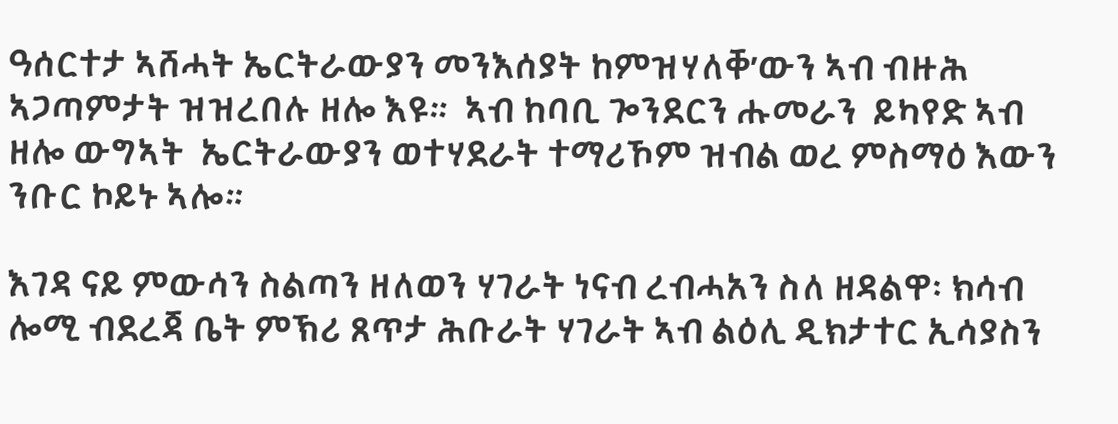ዓሰርተታ ኣሸሓት ኤርትራውያን መንእሰያት ከምዝሃለቐ’ውን ኣብ ብዙሕ ኣጋጣምታት ዝዝረበሉ ዘሎ እዩ።  ኣብ ከባቢ ጐንደርን ሑመራን  ይካየድ ኣብ  ዘሎ ውግኣት  ኤርትራውያን ወተሃደራት ተማሪኾም ዝብል ወረ ምስማዕ እውን ንቡር ኮይኑ ኣሎ።

እገዳ ናይ ምውሳን ስልጣን ዘለወን ሃገራት ነናብ ረብሓአን ስለ ዘዳልዋ፡ ክሳብ ሎሚ ብደረጃ ቤት ምኽሪ ጸጥታ ሕቡራት ሃገራት ኣብ ልዕሊ ዲክታተር ኢሳያስን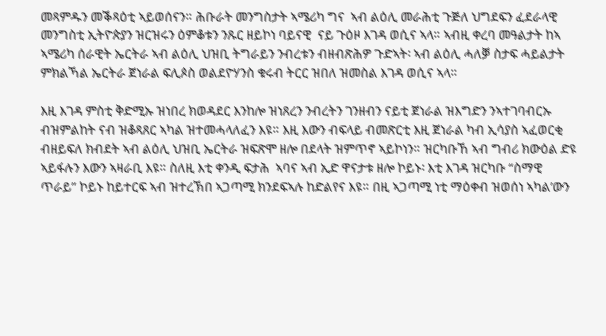መጻምዱን መቕጻዕቲ ኣይወሰናን። ሕቡራት መንግስታት ኣሜሪካ ግና  ኣብ ልዕሊ መራሕቲ ጉጅለ ህግደፍን ፈደራላዊ መንግስቲ ኢትዮጵያን ዝርዝሩን ዕምቆቱን ንጹር ዘይኮነ ባይናዊ  ናይ ጉዕዞ እገዳ ወሲና ኣላ። ኣብዚ ቀረባ መዓልታት ከኣ ኣሜሪካ ሰራዊት ኤርትራ ኣብ ልዕሊ ህዝቢ ትግራይን ንብረቱን ብዘብጽሕዎ ጉድኣት፡ ኣብ ልዕሊ ሓለቓ ስታፍ ሓይልታት ምክልኻል ኤርትራ ጀነራል ፍሊጶስ ወልደዮሃንስ ቁሩብ ትርር ዝበለ ዝመስል እገዳ ወሲና ኣላ።

እዚ እገዳ ምስቲ ቅድሚኡ ዝነበረ ክወዳደር እንከሎ ዝነጸረን ንብረትን ገንዘብን ናይቲ ጀነራል ዝእግድን ንኣተገባብርኡ ብዝምልከት ናብ ዝቆጻጸር ኣካል ዝተመሓላለፈን እዩ። እዚ እውን ብፍላይ ብመጽርቲ እዚ ጀነራል ካብ ኢሳያስ ኣፈወርቂ ብዘይፍለ ክብደት ኣብ ልዕሊ ህዝቢ ኤርትራ ዝፍጽሞ ዘሎ በደላት ዝምጥኖ ኣይኮነን። ዝርካቡኸ ኣብ ግብሪ ክውዕል ድዩ ኣይፋሉን እውን ኣዛራቢ እዩ። ስለዚ እቲ ቀንዲ ፍታሕ  ኣባና ኣብ ኢድ ዋናታቱ ዘሎ ኮይኑ፡ እቲ እገዳ ዝርካቡ “ስማዊ ጥራይ” ኮይኑ ከይተርፍ ኣብ ዝተረኽበ ኣጋጣሚ ክንደፍኣሉ ከድልየና እዩ። በዚ ኣጋጣሚ ነቲ ማዕቀብ ዝወሰነ ኣካል’ውን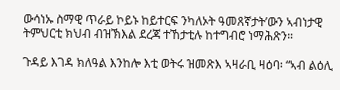ውሳነኡ ስማዊ ጥራይ ኮይኑ ከይተርፍ ንካለኦት ዓመጸኛታት’ውን ኣብነታዊ ትምህርቲ ክህብ ብዝኽእል ደረጃ ተኸታቲሉ ከተግብሮ ነማሕጽን።

ጉዳይ እገዳ ክለዓል እንከሎ እቲ ወትሩ ዝመጽእ ኣዛራቢ ዛዕባ፡ “ኣብ ልዕሊ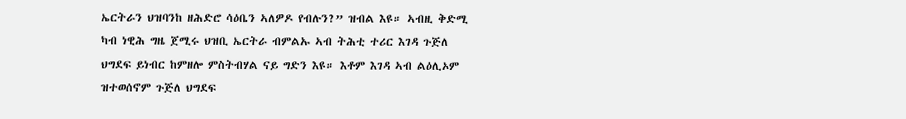ኤርትራን ህዝባንከ ዘሕድሮ ሳዕቤን ኣለዎዶ የብሉን?” ዝብል እዩ። ኣብዚ ቅድሚ ካብ ነዊሕ ግዜ ጀሚሩ ህዝቢ ኤርትራ ብምልኡ ኣብ ትሕቲ ተሪር እገዳ ጉጅለ ህግደፍ ይነብር ከምዘሎ ምስትብሃል ናይ ግድን እዩ። እቶም እገዳ ኣብ ልዕሊኦም ዝተወሰኖም ጉጅለ ህግደፍ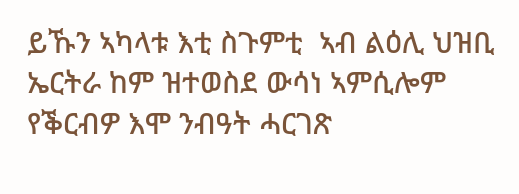ይኹን ኣካላቱ እቲ ስጉምቲ  ኣብ ልዕሊ ህዝቢ ኤርትራ ከም ዝተወስደ ውሳነ ኣምሲሎም የቕርብዎ እሞ ንብዓት ሓርገጽ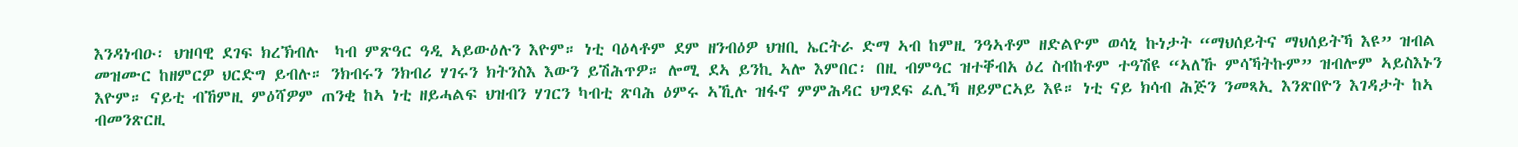እንዳነብዑ፡ ህዝባዊ ደገፍ ክረኽብሉ  ካብ ምጽዓር ዓዲ ኣይውዕሉን እዮም። ነቲ ባዕላቶም ደም ዘንብዕዎ ህዝቢ ኤርትራ ድማ ኣብ ከምዚ ንዓኣቶም ዘድልዮም ወሳኒ ኩነታት “ማህሰይትና ማህሰይትኻ እዩ” ዝብል መዝሙር ከዘምርዎ ህርድግ ይብሉ። ንክብሩን ንክብሪ ሃገሩን ክትንስእ እውን ይሽሕጥዎ። ሎሚ ደኣ ይንኪ ኣሎ እምበር፡ በዚ ብምዓር ዝተቐብአ ዕረ ስብከቶም ተዓሽዩ “ኣለኹ ምሳኻትኩም” ዝብሎም ኣይስእኑን እዮም። ናይቲ ብኸምዚ ምዕሻዎም ጠንቂ ከኣ ነቲ ዘይሓልፍ ህዝብን ሃገርን ካብቲ ጽባሕ ዕምሩ ኣኺሉ ዝፋኖ ምምሕዳር ህግደፍ ፈሊኻ ዘይምርኣይ እዩ። ነቲ ናይ ክሳብ ሕጅን ንመጻኢ እንጽበዮን እገዳታት ከኣ ብመንጽርዚ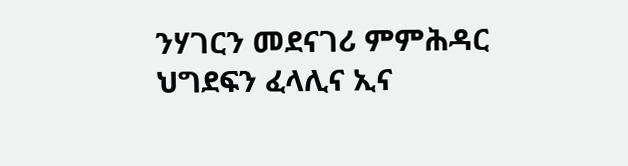ንሃገርን መደናገሪ ምምሕዳር ህግደፍን ፈላሊና ኢና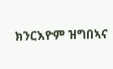ክንርእዮም ዝግበኣና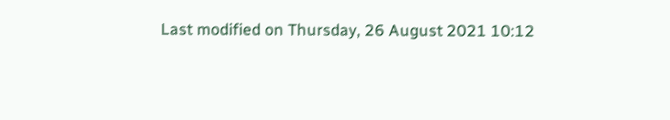Last modified on Thursday, 26 August 2021 10:12